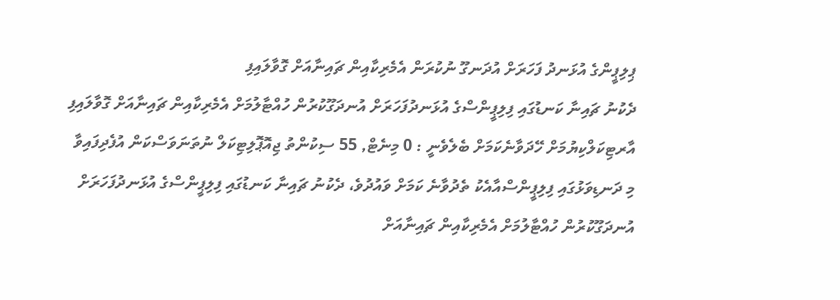ޕިލިޕީންގެ އުޅަނދު ފަހަރަށް އުދަނގޫ ނުކުރަން އެމެރިކާއިން ޗައިނާއަށް ގޮވާލައިފި
ދެކުނު ޗައިނާ ކަނޑުގައި ފިލިޕީންސްގެ އުޅަނދުފަހަރަށް އުނދަގޫކުރުން ހުއްޓާލުމަށް އެމެރިކާއިން ޗައިނާއަށް ގޮވާލައިފި އާރޓިކަލްކިޔުމަށް ހޭދަވާނެކަމަށް ބެލެވެނީ : 0 މިނެޓް, 55 ސިކުންތު ޖިއޮޕޮލިޓިކަލް ނުތަނަވަސްކަން އުފެދިފައިވާ މި ދަނޑިވަޅުގައި ފިލިޕީންސްއާއެކު ތެދުވާނެ ކަމަށް ވައުދުވެ، ދެކުނު ޗައިނާ ކަނޑުގައި ފިލިޕީންސްގެ އުޅަނދުފަހަރަށް އުނދަގޫކުރުން ހުއްޓާލުމަށް އެމެރިކާއިން ޗައިނާއަށް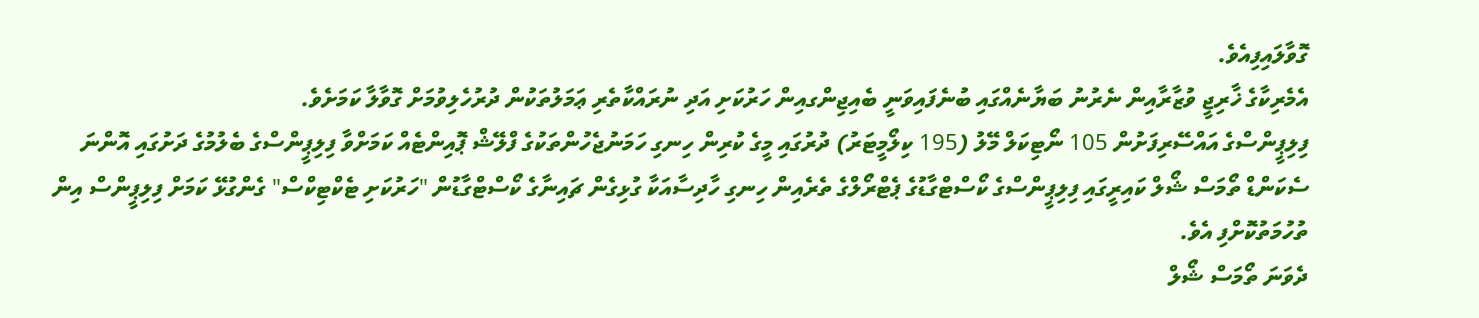ގޮވާލައިފިއެވެ.
އެމެރިކާގެ ޚާރިޖީ ވުޒާރާއިން ނެރުނު ބަޔާނެއްގައި ބުނެފައިވަނީ ބެއިޖިންގއިން ހަރުކަށި އަދި ނުރައްކާތެރި ޢަމަލުތަކުން ދުރުހެލިވުމަށް ގޮވާލާ ކަމަށެވެ.
ފިލިޕީންސްގެ އައްސޭރިފަށުން 105 ނޯޓިކަލް މޭލު (195 ކިލޯމީޓަރު) ދުރުގައި މީގެ ކުރިން ހިނގި ހަމަނުޖެހުންތަކުގެ ފްލޭޝް ޕޮއިންޓެއް ކަމަށްވާ ފިލިޕީންސްގެ ބެލުމުގެ ދަށުގައި އޮންނަ ސެކަންޑް ތޯމަސް ޝޯލް ކައިރީގައި ފިލިޕީންސްގެ ކޯސްޓްގާޑުގެ ޕެޓްރޯލްގެ ތެރެއިން ހިނގި ހާދިސާއަކާ ގުޅިގެން ޗައިނާގެ ކޯސްޓްގާޑުން "ހަރުކަށި ޓެކްޓިކްސް" ގެންގުޅޭ ކަމަށް ފިލިޕީންސް އިން ތުހުމަތުކޮށްފި އެވެ.
ދެވަނަ ތޯމަސް ޝޯލް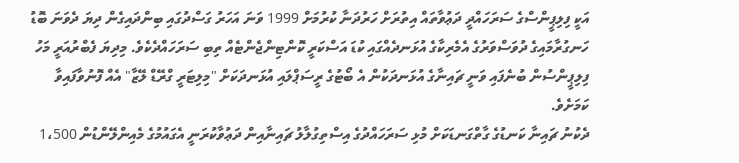އަކީ ފިލިޕީންސްގެ ސަރަހައްދީ ދަޢުވާތައް އިތުރަށް ހަރުދަނާ ކުރުމަށް 1999 ވަނަ އަހަރު ގަސްދުގައި ބިންދައިގެން ދިޔަ ދެވަނަ ބޮޑު ހަނގުރާމައިގެ ދުވަސްވަރުގެ އެމެރިކާގެ އުޅަނދެއްގައި ކުޑަ އަސްކަރީ ކޮންޓިންޖެންޓެއް ތިބި ސަރަހައްދެކެވެ. މިދިޔަ ފެބްރުއަރީ މަހު ފިލިޕީންސުން ބުނެފައި ވަނީ ޗައިނާގެ އުޅަނދަކުން އެ ބޯޓުގެ ރީސަޕްލައި އުޅަނދަކަށް "މިލިޓަރީ ގްރޭޑް ލޭޒާ" އެއް ފޮނުވާފައިވާ ކަމަށެވެ.
ދެކުނު ޗައިނާ ކަނޑުގެ ގާތްގަނޑަކަށް މުޅި ސަރަހައްދުގެ އިސްތިގުލާލު ޗައިނާއިން ދަޢުވާކުރަނީ އެގައުމުގެ މެއިންލޭންޑުން 1،500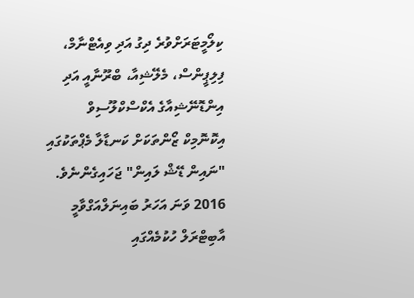ކިލޯމީޓަރަށްވުރެ ދިގު އަދި ވިއެޓްނާމް، ފިލިޕީންސް، މެލޭޝިއާ، ބްރޫނާއީ އަދި އިންޑޮނޭޝިއާގެ އެކްސްކްލޫސިވް އިކޮނޮމިކް ޒޯންތަކަށް ކަނޑާލާ މެޕްތަކުގައި "ނައިން ޑޭޝް ލައިން" ޖަހައިގެންނެވެ. 2016 ވަނަ އަހަރު ބައިނަލްއަގްވާމީ އާބިޓްރަލް ހުކުމެއްގައި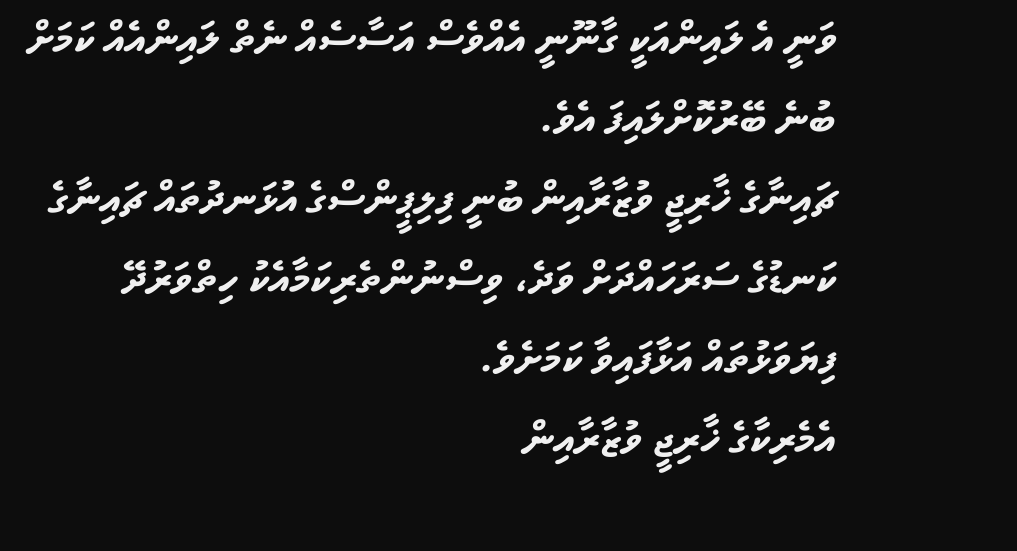ވަނީ އެ ލައިންއަކީ ގާނޫނީ އެއްވެސް އަސާސެއް ނެތް ލައިންއެއް ކަމަށް ބުނެ ބޭރުކޮށްލައިފަ އެވެ.
ޗައިނާގެ ޚާރިޖީ ވުޒާރާއިން ބުނީ ފިލިޕީންސްގެ އުޅަނދުތައް ޗައިނާގެ ކަނޑުގެ ސަރަހައްދަށް ވަދެ، ވިސްނުންތެރިކަމާއެކު ހިތްވަރުދޭ ފިޔަވަޅުތައް އަޅާފައިވާ ކަމަށެވެ.
އެމެރިކާގެ ޚާރިޖީ ވުޒާރާއިން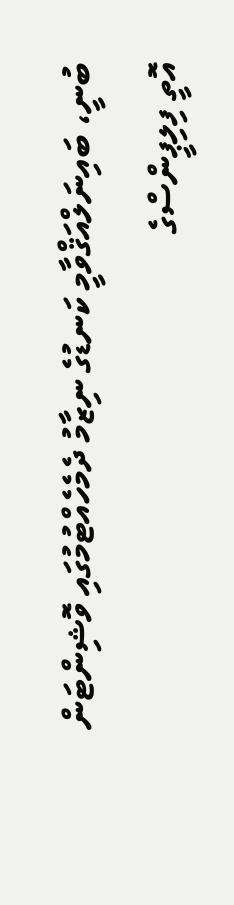ބުނީ، ބައިނަލްއަޤްވާމީ ކަނޑުގެ ނިޒާމު ދެމެހެއްޓުމުގައި ވޮޝިންޓަން އޮތީ ފިލިޕީންސްގެ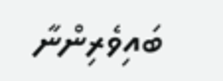ބައިވެރިންނާ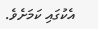އެކުގައި ކަމަށެވެ.